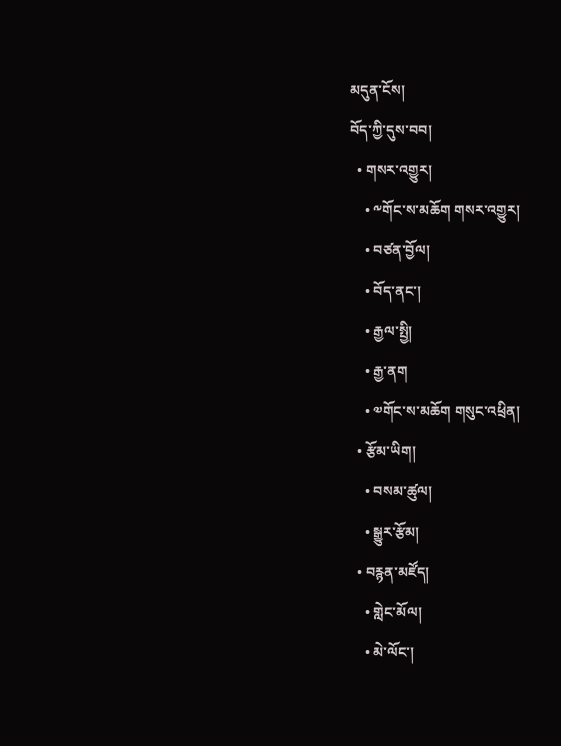མདུན་ངོས།
བོད་ཀྱི་དུས་བབ།
  • གསར་འགྱུར།
    • ༸གོང་ས་མཆོག གསར་འགྱུར།
    • བཙན་བྱོལ།
    • བོད་ནང་།
    • རྒྱལ་སྤྱི།
    • རྒྱ་ནག
    • ༧གོང་ས་མཆོག གསུང་འཕྲིན།
  • རྩོམ་ཡིག།
    • བསམ་ཚུལ།
    • སྒྱུར་རྩོམ།
  • བརྙན་མཛོད།
    • གླེང་མོལ།
    • མེ་ལོང་།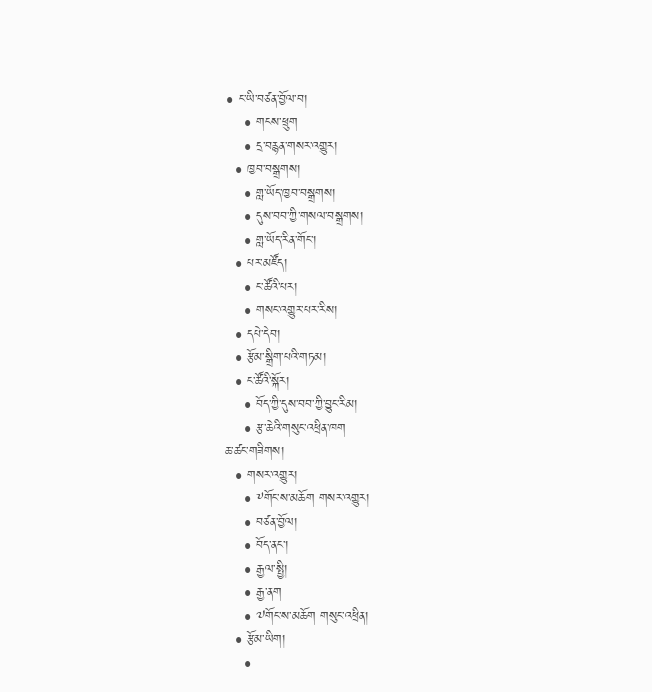• ང་ཡི་བཙན་བྱོལ་བ།
    • གངས་ཕྲུག
    • དྲ་བརྙན་གསར་འགྱུར།
  • ཁྱབ་བསྒྲགས།
    • གླ་ཡོད་ཁྱབ་བསྒྲགས།
    • དུས་བབ་ཀྱི་གསལ་བསྒྲགས།
    • གླ་ཡོད་རིན་གོང་།
  • པར་མཛོད།
    • ང་ཚོའི་པར།
    • གསང་འགྱུར་པར་རིས།
  • དཔེ་དེབ།
  • རྩོམ་སྒྲིག་པའི་གཏམ།
  • ང་ཚོའི་སྐོར།
    • བོད་ཀྱི་དུས་བབ་ཀྱི་བྱུང་རིམ།
    • རྩ་ཆེའི་གསུང་འཕྲིན་ཁག
ཆ་ཚང་གཟིགས།
  • གསར་འགྱུར།
    • ༸གོང་ས་མཆོག གསར་འགྱུར།
    • བཙན་བྱོལ།
    • བོད་ནང་།
    • རྒྱལ་སྤྱི།
    • རྒྱ་ནག
    • ༧གོང་ས་མཆོག གསུང་འཕྲིན།
  • རྩོམ་ཡིག།
    •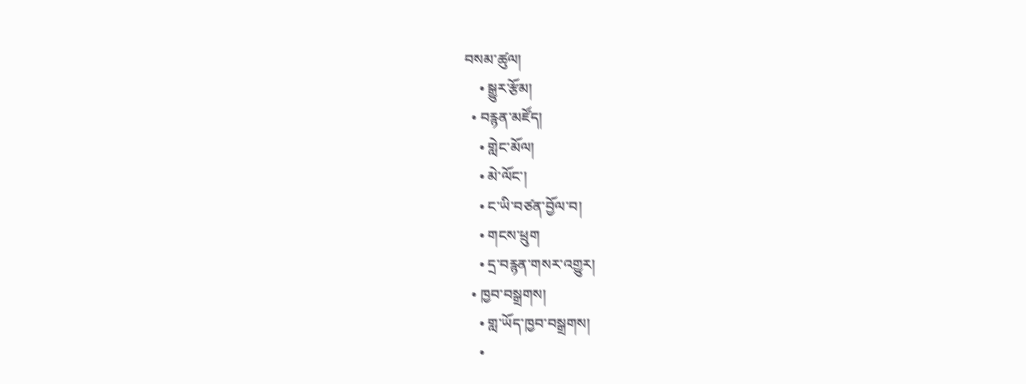བསམ་ཚུལ།
    • སྒྱུར་རྩོམ།
  • བརྙན་མཛོད།
    • གླེང་མོལ།
    • མེ་ལོང་།
    • ང་ཡི་བཙན་བྱོལ་བ།
    • གངས་ཕྲུག
    • དྲ་བརྙན་གསར་འགྱུར།
  • ཁྱབ་བསྒྲགས།
    • གླ་ཡོད་ཁྱབ་བསྒྲགས།
    •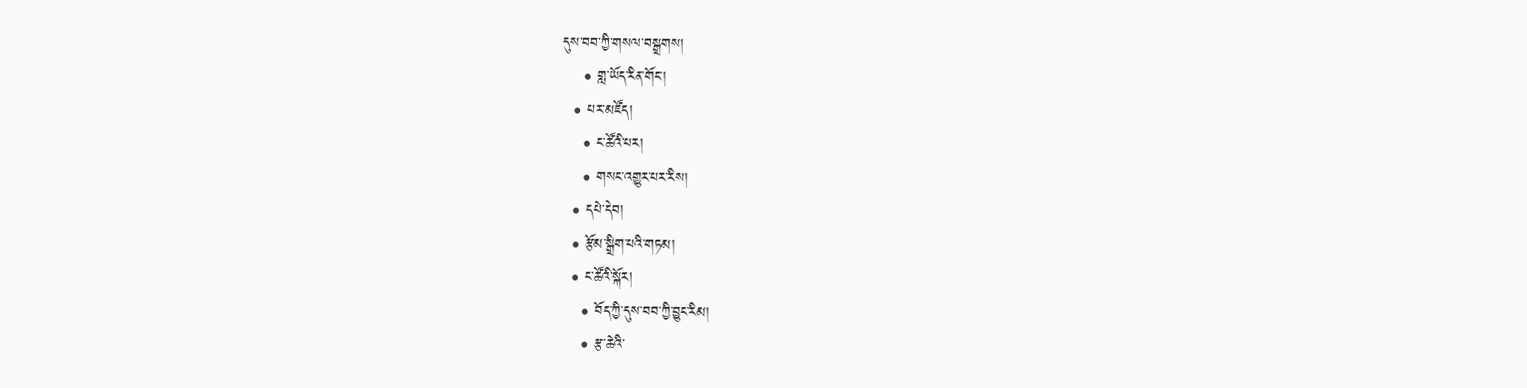དུས་བབ་ཀྱི་གསལ་བསྒྲགས།
    • གླ་ཡོད་རིན་གོང་།
  • པར་མཛོད།
    • ང་ཚོའི་པར།
    • གསང་འགྱུར་པར་རིས།
  • དཔེ་དེབ།
  • རྩོམ་སྒྲིག་པའི་གཏམ།
  • ང་ཚོའི་སྐོར།
    • བོད་ཀྱི་དུས་བབ་ཀྱི་བྱུང་རིམ།
    • རྩ་ཆེའི་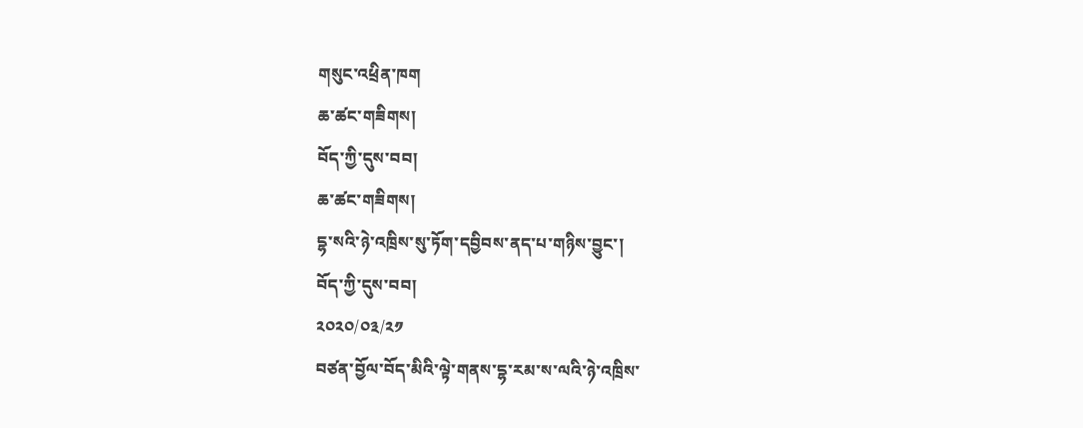གསུང་འཕྲིན་ཁག
ཆ་ཚང་གཟིགས།
བོད་ཀྱི་དུས་བབ།
ཆ་ཚང་གཟིགས།
དྷ་སའི་ཉེ་འཁྲིས་སུ་ཏོག་དབྱིབས་ནད་པ་གཉིས་བྱུང་།
བོད་ཀྱི་དུས་བབ།
༢༠༢༠/༠༣/༢༡
བཙན་བྱོལ་བོད་མིའི་ལྟེ་གནས་དྷ་རམ་ས་ལའི་ཉེ་འཁྲིས་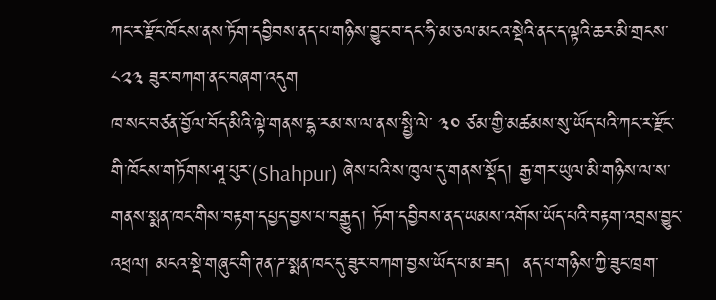ཀང་ར་རྫོང་ཁོངས་ནས་ཏོག་དབྱིབས་ནད་པ་གཉིས་བྱུང་བ་དང་ཧི་མ་ཅལ་མངའ་སྡེའི་ནང་ད་ལྟའི་ཆར་མི་གྲངས་ ༨༢༣ ཟུར་བཀག་ནང་བཞག་འདུག
ཁ་སང་བཙན་བྱོལ་བོད་མིའི་ལྟེ་གནས་དྷ་རམ་ས་ལ་ནས་སྤྱི་ལེ་ ༣༠ ཙམ་གྱི་མཚམས་སུ་ཡོད་པའི་ཀང་ར་རྫོང་གི་ཁོངས་གཏོགས་ཤཱ་པུར་(Shahpur) ཞེས་པའི་ས་ཁུལ་དུ་གནས་སྡོད། རྒྱ་གར་ཡུལ་མི་གཉིས་ལ་ས་གནས་སྨན་ཁང་གིས་བརྟག་དཔྱད་བྱས་པ་བརྒྱུད། ཏོག་དབྱིབས་ནད་ཡམས་འགོས་ཡོད་པའི་བརྟག་འབྲས་བྱུང་འཕྲལ། མངའ་སྡེ་གཞུང་གི་ཊན་ཌ་སྨན་ཁང་དུ་ཟུར་བཀག་བྱས་ཡོད་པ་མ་ཟད།  ནད་པ་གཉིས་ཀྱི་ཟུང་ཁྲག་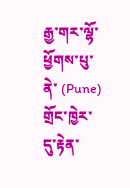རྒྱ་གར་ལྷོ་ཕྱོགས་པུ་ནེ་ (Pune) གྲོང་ཁྱེར་དུ་རྟེན་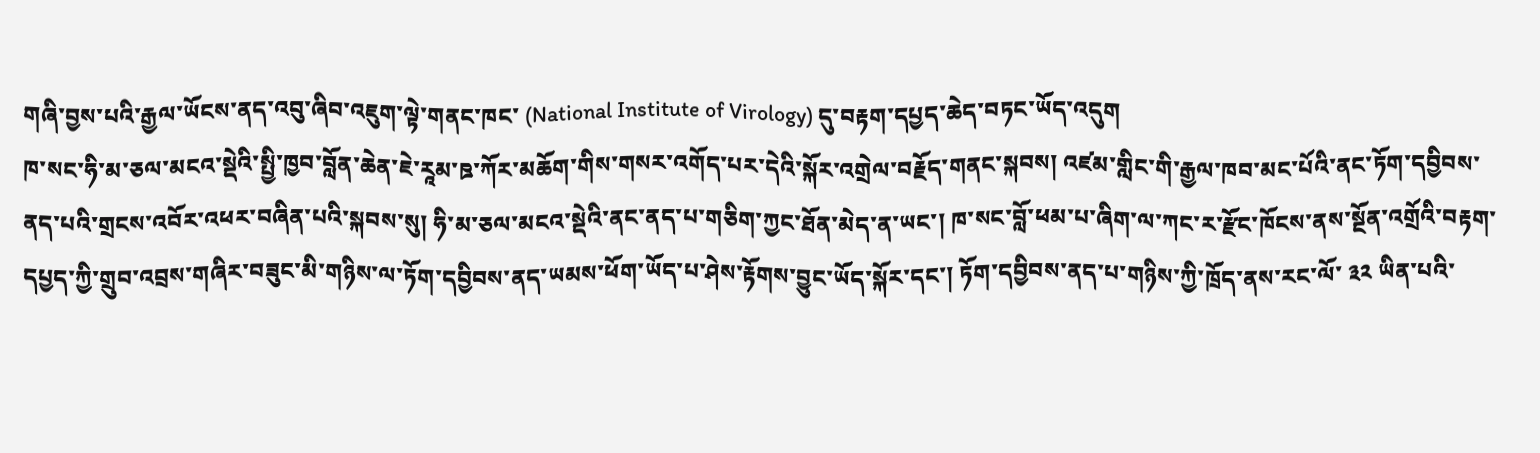གཞི་བྱས་པའི་རྒྱལ་ཡོངས་ནད་འབུ་ཞིབ་འཇུག་ལྟེ་གནང་ཁང་ (National Institute of Virology) དུ་བརྟག་དཔྱད་ཆེད་བཏང་ཡོད་འདུག
ཁ་སང་ཧི་མ་ཅལ་མངའ་སྡེའི་སྤྱི་ཁྱབ་བློན་ཆེན་ཇེ་རཱམ་ཋ་ཀོར་མཆོག་གིས་གསར་འགོད་པར་དེའི་སྐོར་འགྲེལ་བརྗོད་གནང་སྐབས། འཛམ་གླིང་གི་རྒྱལ་ཁབ་མང་པོའི་ནང་ཏོག་དབྱིབས་ནད་པའི་གྲངས་འབོར་འཕར་བཞིན་པའི་སྐབས་སུ། ཧི་མ་ཅལ་མངའ་སྡེའི་ནང་ནད་པ་གཅིག་ཀྱང་ཐོན་མེད་ན་ཡང་། ཁ་སང་བློ་ཕམ་པ་ཞིག་ལ་ཀང་ར་རྫོང་ཁོངས་ནས་སྔོན་འགྲོའི་བརྟག་དཔྱད་ཀྱི་གྲུབ་འབྲས་གཞིར་བཟུང་མི་གཉིས་ལ་ཏོག་དབྱིབས་ནད་ཡམས་ཕོག་ཡོད་པ་ཤེས་རྟོགས་བྱུང་ཡོད་སྐོར་དང་། ཏོག་དབྱིབས་ནད་པ་གཉིས་ཀྱི་ཁྲོད་ནས་རང་ལོ་ ༣༢ ཡིན་པའི་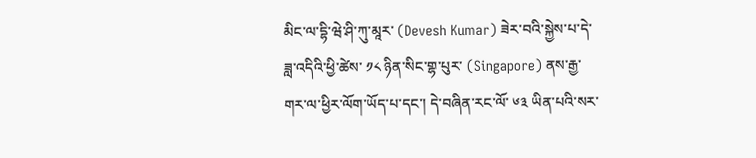མིང་ལ་དྷི་ཝེ་ཤི་ཀུ་མཱར་ (Devesh Kumar) ཟེར་བའི་སྐྱེས་པ་དེ་ཟླ་འདིའི་ཕྱི་ཚེས་ ༡༨ ཉིན་སིང་གྷ་པུར་ (Singapore) ནས་རྒྱ་གར་ལ་ཕྱིར་ལོག་ཡོད་པ་དང་། དེ་བཞིན་རང་ལོ་ ༦༣ ཡིན་པའི་སར་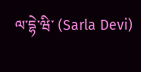ལ་དྷེ་ཝི་ (Sarla Devi)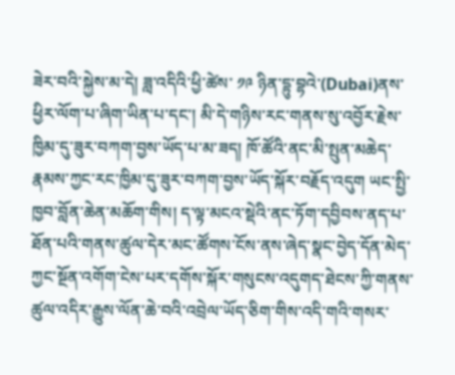ཟེར་བའི་སྐྱེས་མ་དེ། ཟླ་འདིའི་ཕྱི་ཚེས་ ༡༩ ཉིན་དྷུ་བྷའེ་(Dubai)ནས་ཕྱིར་ལོག་པ་ཞིག་ཡིན་པ་དང་། མི་དེ་གཉིས་རང་གནས་སུ་འབྱོར་རྗེས་ཁྱིམ་དུ་ཟུར་བཀག་བྱས་ཡོད་པ་མ་ཟད། ཁོ་ཚོའི་ནང་མི་སྤུན་མཆེད་རྣམས་ཀྱང་རང་ཁྱིམ་དུ་ཟུར་བཀག་བྱས་ཡོད་སྐོར་བརྗོད་འདུག ཡང་སྤྱི་ཁྱབ་བློན་ཆེན་མཆོག་གིས། ད་ལྟ་མངའ་སྡེའི་ནང་ཏོག་དབྱིབས་ནད་པ་ཐོན་པའི་གནས་ཚུལ་དེར་མང་ཚོགས་ངོས་ནས་ཞེད་སྣང་བྱེད་དོན་མེད་ཀྱང་སྔོན་འགོག་ངེས་པར་དགོས་སྐོར་གསུངས་འདུགད་ཐེངས་ཀྱི་གནས་ཚུལ་འདིར་རྒྱུས་ལོན་ཆེ་བའི་འབྲེལ་ཡོད་ཅིག་གིས་འདི་གའི་གསར་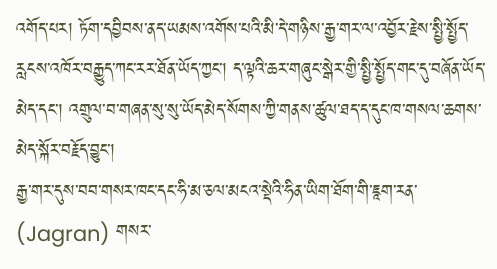འགོད་པར། ཏོག་དབྱིབས་ནད་ཡམས་འགོས་པའི་མི་དེ་གཉིས་རྒྱ་གར་ལ་འབྱོར་རྗེས་སྤྱི་སྤྱོད་རླངས་འཁོར་བརྒྱུད་ཀང་རར་ཐོན་ཡོད་ཀྱང་། ད་ལྟའི་ཆར་གཞུང་སྒེར་གྱི་སྤྱི་སྤྱོད་གང་དུ་བཞོན་ཡོད་མེད་དང་། འགྲུལ་བ་གཞན་སུ་སུ་ཡོད་མེད་སོགས་ཀྱི་གནས་ཚུལ་ཐད་ད་དུང་ཁ་གསལ་ཆགས་མེད་སྐོར་བརྗོད་བྱུང་།
རྒྱ་གར་དུས་བབ་གསར་ཁང་དང་ཧི་མ་ཅལ་མངའ་སྡེའི་ཧིན་ཡིག་ཐོག་གི་ཇཱག་རན་ (Jagran) གསར་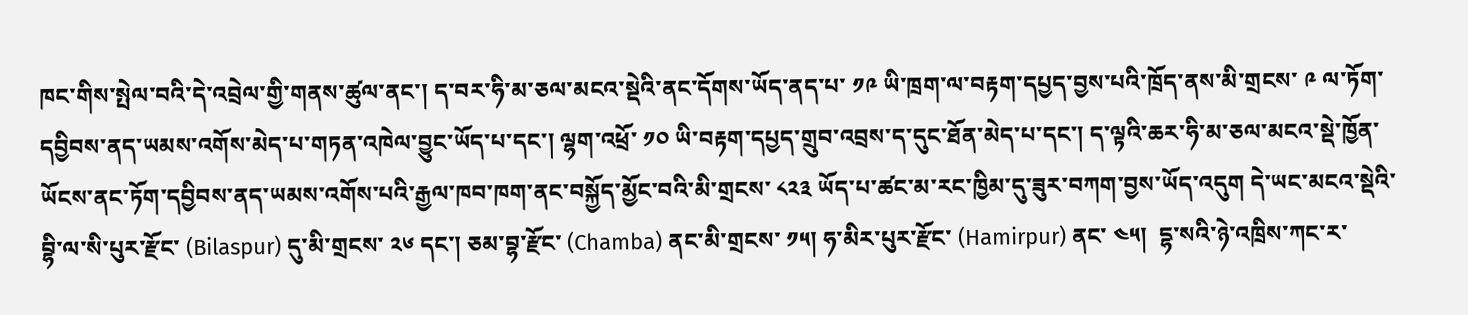ཁང་གིས་སྤེལ་བའི་དེ་འབྲེལ་གྱི་གནས་ཚུལ་ནང་། ད་བར་ཧི་མ་ཅལ་མངའ་སྡེའི་ནང་དོགས་ཡོད་ནད་པ་ ༡༩ ཡི་ཁྲག་ལ་བརྟག་དཔྱད་བྱས་པའི་ཁྲོད་ནས་མི་གྲངས་ ༩ ལ་ཏོག་དབྱིབས་ནད་ཡམས་འགོས་མེད་པ་གཏན་འཁེལ་བྱུང་ཡོད་པ་དང་། ལྷག་འཕྲོ་ ༡༠ ཡི་བརྟག་དཔྱད་གྲུབ་འབྲས་ད་དུང་ཐོན་མེད་པ་དང་། ད་ལྟའི་ཆར་ཧི་མ་ཅལ་མངའ་སྡེ་ཁྱོན་ཡོངས་ནང་ཏོག་དབྱིབས་ནད་ཡམས་འགོས་པའི་རྒྱལ་ཁབ་ཁག་ནང་བསྐྱོད་མྱོང་བའི་མི་གྲངས་ ༨༢༣ ཡོད་པ་ཚང་མ་རང་ཁྱིམ་དུ་ཟུར་བཀག་བྱས་ཡོད་འདུག དེ་ཡང་མངའ་སྡེའི་བྷི་ལ་སི་པུར་རྫོང་ (Bilaspur) དུ་མི་གྲངས་ ༢༦ དང་། ཅམ་བྷ་རྫོང་ (Chamba) ནང་མི་གྲངས་ ༡༥། ཧ་མིར་པུར་རྫོང་ (Hamirpur) ནང་ ༤༥།  དྷ་སའི་ཉེ་འཁྲིས་ཀང་ར་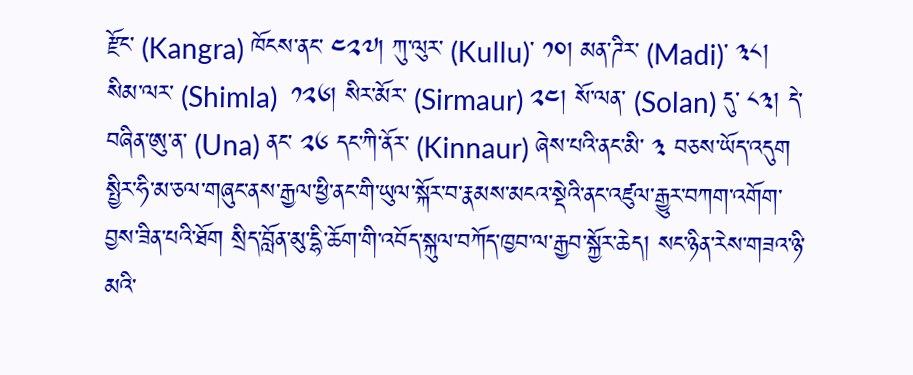རྫོང་ (Kangra) ཁོངས་ནང་ ༤༢༧། ཀུ་ལུར་ (Kullu)་ ༡༠། མན་ཌིར་ (Madi)་ ༣༨། སིམ་ལར་ (Shimla)  ༡༢༦། སིར་མོར་ (Sirmaur) ༢༤། སོ་ལན་ (Solan) དུ་ ༨༣། དེ་བཞིན་ཨུ་ན་ (Una) ནང་ ༢༦ དང་ཀི་ནོར་ (Kinnaur) ཞེས་པའི་ནང་མི་ ༣ བཅས་ཡོད་འདུག
སྤྱིར་ཧི་མ་ཅལ་གཞུང་ནས་རྒྱལ་ཕྱི་ནང་གི་ཡུལ་སྐོར་བ་རྣམས་མངའ་སྡེའི་ནང་འཛུལ་རྒྱུར་བཀག་འགོག་བྱས་ཟིན་པའི་ཐོག སྲིད་བློན་མུ་དྷི་ཆོག་གི་འབོད་སྐུལ་བཀོད་ཁྱབ་ལ་རྒྱབ་སྐྱོར་ཆེད། སང་ཉིན་རེས་གཟའ་ཉི་མའི་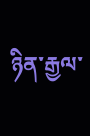ཉིན་རྒྱལ་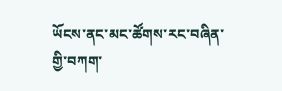ཡོངས་ནང་མང་ཚོགས་རང་བཞིན་གྱི་བཀག་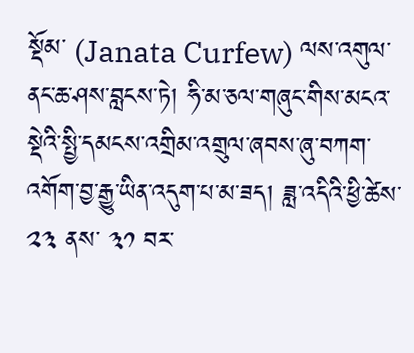སྡོམ་ (Janata Curfew) ལས་འགུལ་ནང་ཆ་ཤས་བླངས་ཏེ། ཧི་མ་ཅལ་གཞུང་གིས་མངའ་སྡེའི་སྤྱི་དམངས་འགྲིམ་འགྲུལ་ཞབས་ཞུ་བཀག་འགོག་བྱ་རྒྱུ་ཡིན་འདུག་པ་མ་ཟད། ཟླ་འདིའི་ཕྱི་ཚེས་ ༢༣ ནས་ ༣༡ བར་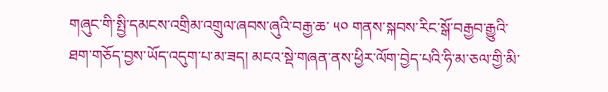གཞུང་གི་སྤྱི་དམངས་འགྲིམ་འགྲུལ་ཞབས་ཞུའི་བརྒྱ་ཆ་ ༥༠ གནས་སྐབས་རིང་སྒོ་བརྒྱབ་རྒྱུའི་ཐག་གཅོད་བྱས་ཡོད་འདུག་པ་མ་ཟད། མངའ་སྡེ་གཞན་ནས་ཕྱིར་ལོག་བྱེད་པའི་ཧི་མ་ཅལ་གྱི་མི་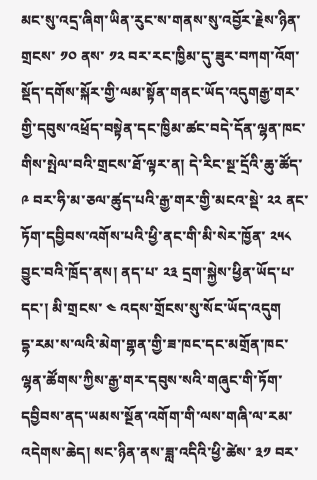མང་སུ་འདྲ་ཞིག་ཡིན་རུང་ས་གནས་སུ་འབྱོར་རྗེས་ཉིན་གྲངས་ ༡༠ ནས་ ༡༢ བར་རང་ཁྱིམ་དུ་ཟུར་བཀག་འོག་སྡོད་དགོས་སྐོར་གྱི་ལམ་སྟོན་གནང་ཡོད་འདུགརྒྱ་གར་གྱི་དབུས་འཕྲོད་བསྟེན་དང་ཁྱིམ་ཚང་བདེ་དོན་ལྷན་ཁང་གིས་སྤེལ་བའི་གྲངས་ཐོ་ལྟར་ན། དེ་རིང་སྔ་དྲོའི་ཆུ་ཚོད་ ༩ བར་ཧི་མ་ཅལ་ཚུད་པའི་རྒྱ་གར་གྱི་མངའ་སྡེ་ ༢༢ ནང་ཏོག་དབྱིབས་འགོས་པའི་ཕྱི་ནང་གི་མི་སེར་ཁྱོན་ ༢༥༨ བྱུང་བའི་ཁྲོད་ནས། ནད་པ་ ༢༣ དྲག་སྐྱེས་ཕྱིན་ཡོད་པ་དང་། མི་གྲངས་ ༤ འདས་གྲོངས་སུ་སོང་ཡོད་འདུག
དྷ་རམ་ས་ལའི་མེག་གྷན་གྱི་ཟ་ཁང་དང་མགྲོན་ཁང་ལྷན་ཚོགས་ཀྱིས་རྒྱ་གར་དབུས་སའི་གཞུང་གི་ཏོག་དབྱིབས་ནད་ཡམས་སྔོན་འགོག་གི་ལས་གཞི་ལ་རམ་འདེགས་ཆེད། སང་ཉིན་ནས་ཟླ་འདིའི་ཕྱི་ཚེས་ ༣༡ བར་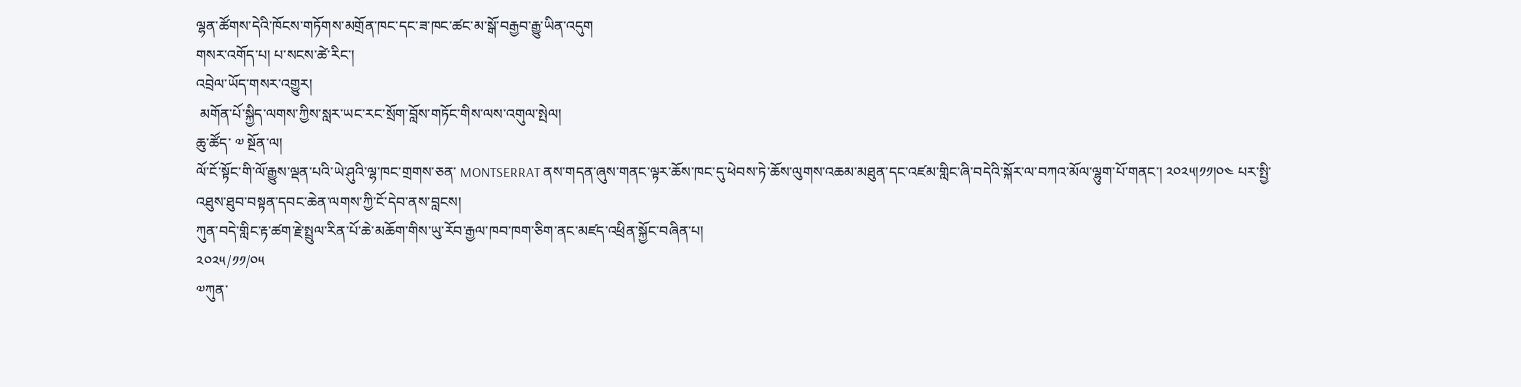ལྷན་ཚོགས་དེའི་ཁོངས་གཏོགས་མགྲོན་ཁང་དང་ཟ་ཁང་ཚང་མ་སྒོ་བརྒྱབ་རྒྱུ་ཡིན་འདུག
གསར་འགོད་པ། པ་སངས་ཚེ་རིང་།
འབྲེལ་ཡོད་གསར་འགྱུར།
 མགོན་པོ་སྐྱིད་ལགས་ཀྱིས་སླར་ཡང་རང་སྲོག་བློས་གཏོང་གིས་ལས་འགུལ་སྤེལ།
ཆུ་ཚོད་ ༧ སྔོན་ལ།
ལོ་ངོ་སྟོང་གི་ལོ་རྒྱུས་ལྡན་པའི་ཡེ་ཤུའི་ལྷ་ཁང་གྲགས་ཅན་ MONTSERRAT ནས་གདན་ཞུས་གནང་ལྟར་ཆོས་ཁང་དུ་ཕེབས་ཏེ་ཆོས་ལུགས་འཆམ་མཐུན་དང་འཛམ་གླིང་ཞི་བདེའི་སྐོར་ལ་བཀའ་མོལ་ལྷུག་པོ་གནང་། ༢༠༢༥།༡༡།༠༤ པར་སྤྱི་འཐུས་ཐུབ་བསྟན་དབང་ཆེན་ལགས་ཀྱི་ངོ་དེབ་ནས་བླངས།
ཀུན་བདེ་གླིང་རྟ་ཚག་རྗེ་སྤྲུལ་རིན་པོ་ཆེ་མཆོག་གིས་ཡུ་རོབ་རྒྱལ་ཁབ་ཁག་ཅིག་ནང་མཛད་འཕྲིན་སྐྱོང་བཞིན་པ།
༢༠༢༥/༡༡/༠༥
༧ཀུན་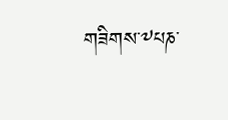གཟིགས་༸པཎ་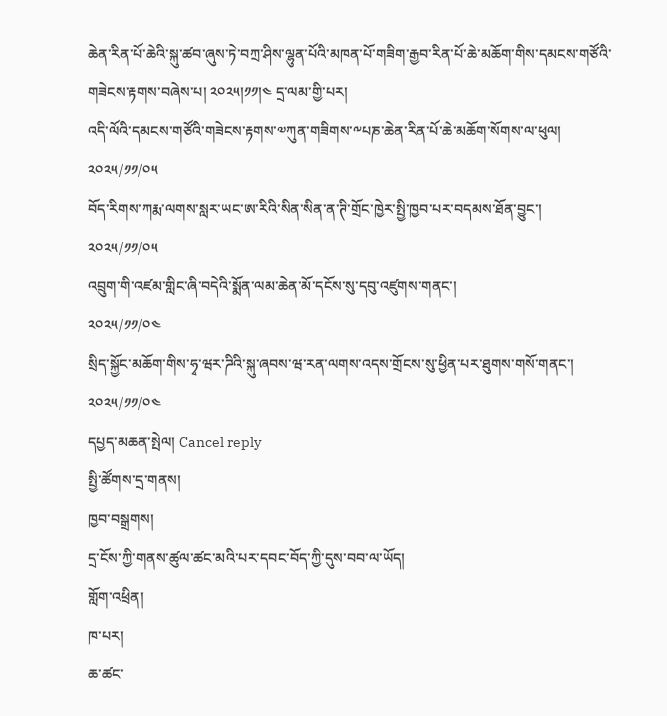ཆེན་རིན་པོ་ཆེའི་སྐུ་ཚབ་ཞུས་ཏེ་བཀྲ་ཤིས་ལྷུན་པོའི་མཁན་པོ་གཟིག་རྒྱབ་རིན་པོ་ཆེ་མཆོག་གིས་དམངས་གཙོའི་གཟེངས་རྟགས་བཞེས་པ། ༢༠༢༥།༡༡།༤ དྲ་ལམ་གྱི་པར།
འདི་ལོའི་དམངས་གཙོའི་གཟེངས་རྟགས་༧ཀུན་གཟིགས་༸པཎ་ཆེན་རིན་པོ་ཆེ་མཆོག་སོགས་ལ་ཕུལ།
༢༠༢༥/༡༡/༠༥
བོད་རིགས་ཀརྨ་ལགས་སླར་ཡང་ཨ་རིའི་སིན་སིན་ན་ཊི་གྲོང་ཁྱེར་སྤྱི་ཁྱབ་པར་བདམས་ཐོན་བྱུང་།
༢༠༢༥/༡༡/༠༥
འབྲུག་གི་འཛམ་གླིང་ཞི་བདེའི་སྨོན་ལམ་ཆེན་མོ་དངོས་སུ་དབུ་འཛུགས་གནང་།
༢༠༢༥/༡༡/༠༤
སྲིད་སྐྱོང་མཆོག་གིས་ཧྭ་ཝར་ཌིའི་སྐུ་ཞབས་ཝ་རན་ལགས་འདས་གྲོངས་སུ་ཕྱིན་པར་ཐུགས་གསོ་གནང་།
༢༠༢༥/༡༡/༠༤
དཔྱད་མཆན་སྤེལ། Cancel reply
སྤྱི་ཚོགས་དྲ་གནས།
ཁྱབ་བསྒྲགས།
དྲ་ངོས་ཀྱི་གནས་ཚུལ་ཚང་མའི་པར་དབང་བོད་ཀྱི་དུས་བབ་ལ་ཡོད།
གློག་འཕྲིན།
ཁ་པར།
ཆ་ཚང་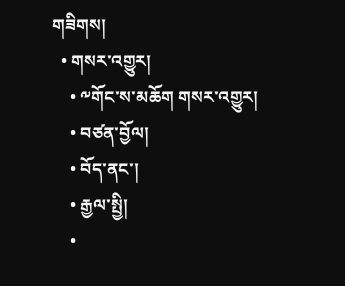གཟིགས།
  • གསར་འགྱུར།
    • ༸གོང་ས་མཆོག གསར་འགྱུར།
    • བཙན་བྱོལ།
    • བོད་ནང་།
    • རྒྱལ་སྤྱི།
    •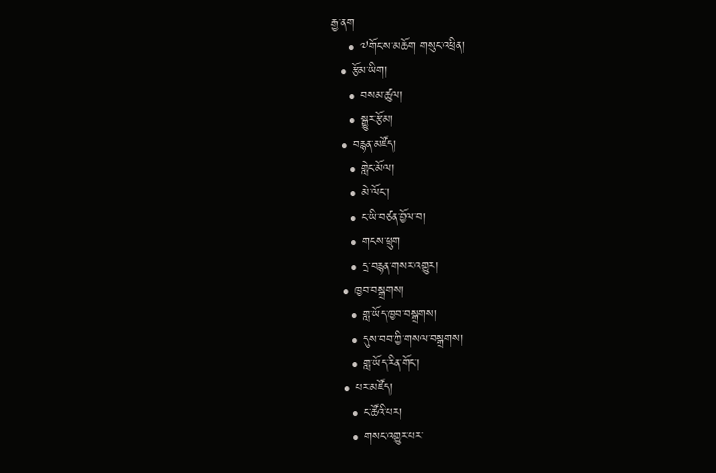རྒྱ་ནག
    • ༧གོང་ས་མཆོག གསུང་འཕྲིན།
  • རྩོམ་ཡིག།
    • བསམ་ཚུལ།
    • སྒྱུར་རྩོམ།
  • བརྙན་མཛོད།
    • གླེང་མོལ།
    • མེ་ལོང་།
    • ང་ཡི་བཙན་བྱོལ་བ།
    • གངས་ཕྲུག
    • དྲ་བརྙན་གསར་འགྱུར།
  • ཁྱབ་བསྒྲགས།
    • གླ་ཡོད་ཁྱབ་བསྒྲགས།
    • དུས་བབ་ཀྱི་གསལ་བསྒྲགས།
    • གླ་ཡོད་རིན་གོང་།
  • པར་མཛོད།
    • ང་ཚོའི་པར།
    • གསང་འགྱུར་པར་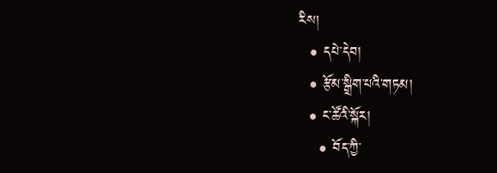རིས།
  • དཔེ་དེབ།
  • རྩོམ་སྒྲིག་པའི་གཏམ།
  • ང་ཚོའི་སྐོར།
    • བོད་ཀྱི་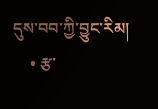དུས་བབ་ཀྱི་བྱུང་རིམ།
    • རྩ་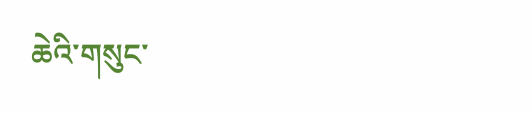ཆེའི་གསུང་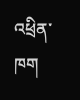འཕྲིན་ཁག